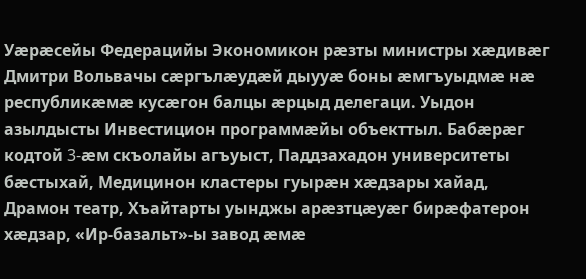Уæрæсейы Федерацийы Экономикон рæзты министры хæдивæг Дмитри Вольвачы сæргълæудæй дыууæ боны æмгъуыдмæ нæ республикæмæ кусæгон балцы æрцыд делегаци. Уыдон азылдысты Инвестицион программæйы объекттыл. Бабæрæг кодтой 3-æм скъолайы агъуыст, Паддзахадон университеты бæстыхай, Медицинон кластеры гуырæн хæдзары хайад, Драмон театр, Хъайтарты уынджы арæзтцæуæг бирæфатерон хæдзар, «Ир-базальт»-ы завод æмæ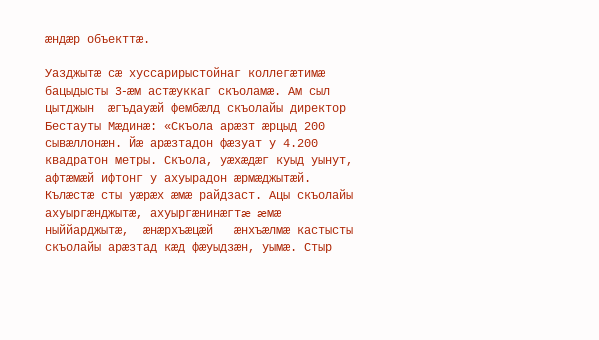æндæр объекттæ.

Уазджытæ сæ хуссарирыстойнаг коллегæтимæ бацыдысты 3-æм астæуккаг скъоламæ. Ам сыл цытджын  æгъдауæй фембæлд скъолайы директор Бестауты Мæдинæ: «Скъола арæзт æрцыд 200 сывæллонæн. Йæ арæзтадон фæзуат у 4.200 квадратон метры. Скъола, уæхæдæг куыд уынут, афтæмæй ифтонг у ахуырадон æрмæджытæй. Кълæстæ сты уæрæх æмæ райдзаст. Ацы скъолайы ахуыргæнджытæ, ахуыргæнинæгтæ  æмæ  ныййарджытæ,  æнæрхъæцæй   æнхъæлмæ кастысты скъолайы арæзтад кæд фæуыдзæн, уымæ. Стыр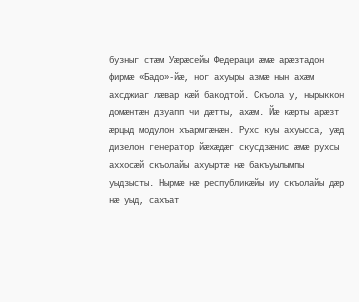бузныг стæм Уæрæсейы Федераци æмæ арæзтадон фирмæ «Бадо»-йæ, ног ахуыры азмæ нын ахæм ахсджиаг лæвар кæй бакодтой. Скъола у, нырыккон домæнтæн дзуапп чи дæтты, ахæм. Йæ кæрты арæзт æрцыд модулон хъармгæнæн. Рухс куы ахуысса, уæд дизелон генератор йæхæдæг скусдзæнис æмæ рухсы аххосæй скъолайы ахуыртæ нæ бакъуылымпы уыдзысты. Нырмæ нæ республикæйы иу скъолайы дæр нæ уыд, сахъат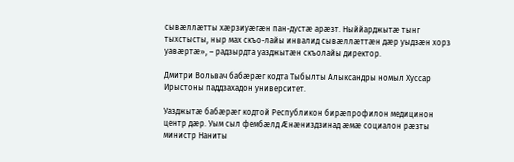сывæллæтты хæрзиуæгæн пан-дустæ арæзт. Ныййарджытæ тынг тыхстысты, ныр мах скъо-лайы инвалид сывæллæттæн дæр уыдзæн хорз уавæртæ», – радзырдта уазджытæн скъолайы директор.

Дмитри Вольвач бабæрæг кодта Тыбылты Алыксандры номыл Хуссар Ирыстоны паддзахадон университет.

Уазджытæ бабæрæг кодтой Республикон бирæпрофилон медицинон центр дæр. Уым сыл фембæлд Æнæниздзинад æмæ социалон рæзты министр Наниты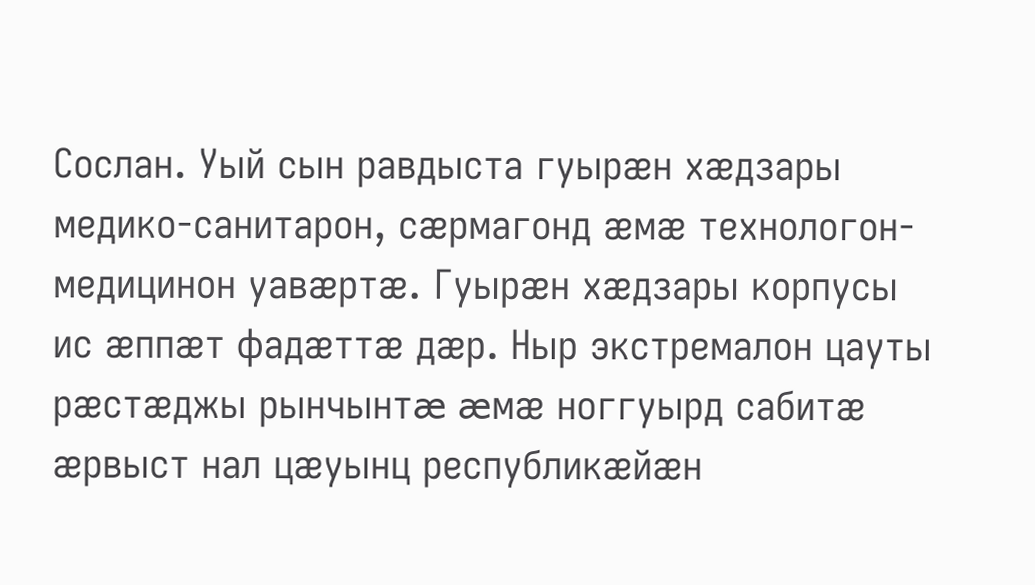Сослан. Уый сын равдыста гуырæн хæдзары медико-санитарон, сæрмагонд æмæ технологон-медицинон уавæртæ. Гуырæн хæдзары корпусы ис æппæт фадæттæ дæр. Ныр экстремалон цауты рæстæджы рынчынтæ æмæ ноггуырд сабитæ æрвыст нал цæуынц республикæйæн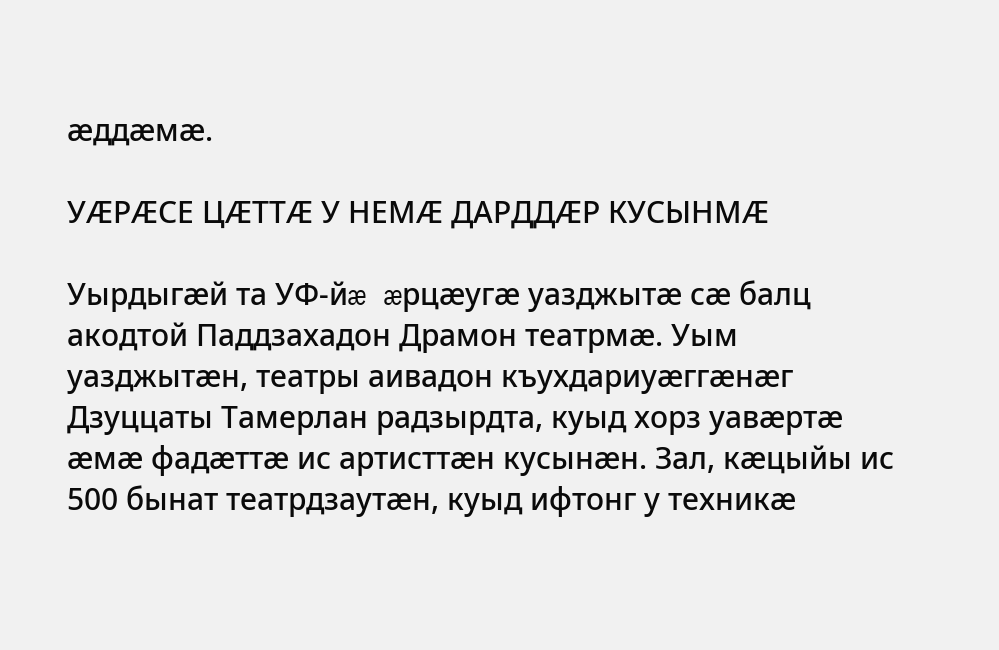æддæмæ.

УÆРÆСЕ ЦÆТТÆ У НЕМÆ ДАРДДÆР КУСЫНМÆ

Уырдыгæй та УФ-йæ æрцæугæ уазджытæ сæ балц акодтой Паддзахадон Драмон театрмæ. Уым уазджытæн, театры аивадон къухдариуæггæнæг Дзуццаты Тамерлан радзырдта, куыд хорз уавæртæ æмæ фадæттæ ис артисттæн кусынæн. Зал, кæцыйы ис 500 бынат театрдзаутæн, куыд ифтонг у техникæ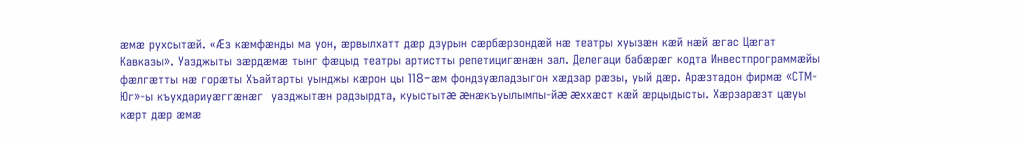æмæ рухсытæй. «Æз кæмфæнды ма уон, æрвылхатт дæр дзурын сæрбæрзондæй нæ театры хуызæн кæй нæй æгас Цæгат Кавказы». Уазджыты зæрдæмæ тынг фæцыд театры артистты репетицигæнæн зал. Делегаци бабæрæг кодта Инвестпрограммæйы фæлгæтты нæ горæты Хъайтарты уынджы кæрон цы 118-æм фондзуæладзыгон хæдзар рæзы, уый дæр. Арæзтадон фирмæ «СТМ-Юг»-ы къухдариуæггæнæг  уазджытæн радзырдта, куыстытæ æнæкъуылымпы-йæ æххæст кæй æрцыдысты. Хæрзарæзт цæуы кæрт дæр æмæ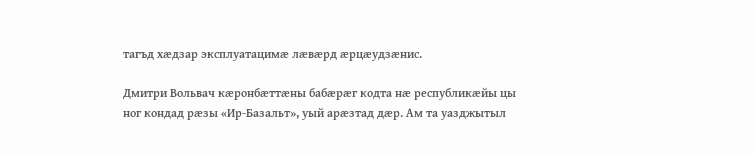тагъд хæдзар эксплуатацимæ лæвæрд æрцæудзæнис.

Дмитри Вольвач кæронбæттæны бабæрæг кодта нæ республикæйы цы ног кондад рæзы «Ир-Базальт», уый арæзтад дæр. Ам та уазджытыл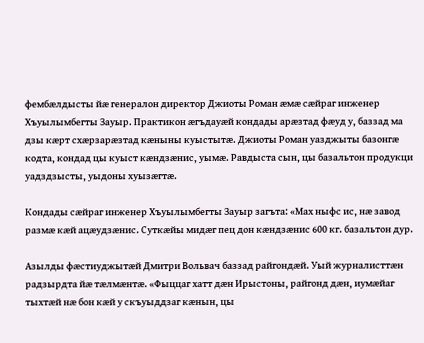фембæлдысты йæ генералон директор Джиоты Роман æмæ сæйраг инженер Хъуылымбегты Зауыр. Практикон æгъдауæй кондады арæзтад фæуд у, баззад ма дзы кæрт схæрзарæзтад кæныны куыстытæ. Джиоты Роман уазджыты базонгæ  кодта, кондад цы куыст кæндзæнис, уымæ. Равдыста сын, цы базальтон продукци уадздзысты, уыдоны хуызæгтæ.

Кондады сæйраг инженер Хъуылымбегты Зауыр загъта: «Мах ныфс ис, нæ завод размæ кæй ацæудзæнис. Суткæйы мидæг пец дон кæндзæнис 600 кг. базальтон дур.

Азылды фæстиуджытæй Дмитри Вольвач баззад райгондæй. Уый журналисттæн радзырдта йæ тæлмæнтæ. «Фыццаг хатт дæн Ирыстоны, райгонд дæн, иумæйаг тыхтæй нæ бон кæй у скъуыддзаг кæнын, цы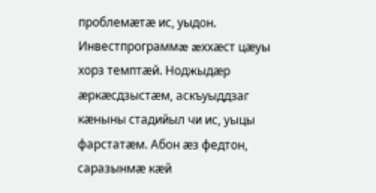проблемæтæ ис, уыдон. Инвестпрограммæ æххæст цæуы хорз темптæй. Ноджыдæр æркæсдзыстæм, аскъуыддзаг кæныны стадийыл чи ис, уыцы фарстатæм. Абон æз федтон, саразынмæ кæй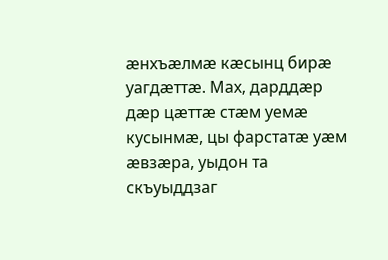æнхъæлмæ кæсынц бирæ уагдæттæ. Мах, дарддæр дæр цæттæ стæм уемæ кусынмæ, цы фарстатæ уæм æвзæра, уыдон та скъуыддзаг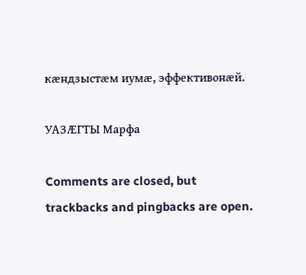кæндзыстæм иумæ, эффективонæй.

УАЗÆГТЫ Марфа

Comments are closed, but trackbacks and pingbacks are open.